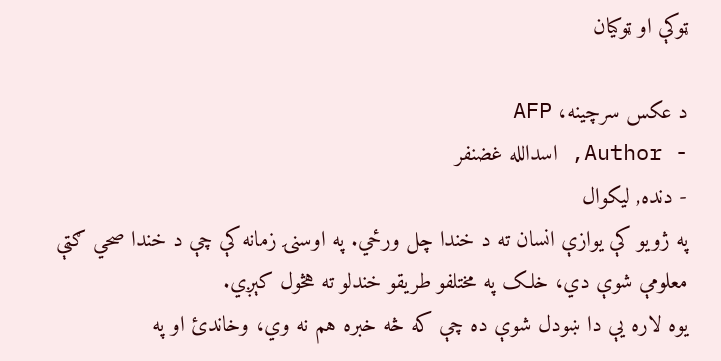ټوکې او ټوکیان

د عکس سرچینه، AFP
- Author, اسدالله غضنفر
- دنده, لیکوال
په ژویو کې یوازې انسان ته د خندا چل ورځي. په اوسنۍ زمانه کې چې د خندا صحي ګټې معلومې شوې دي، خلک په مختلفو طریقو خندلو ته هڅول کېږي.
یوه لاره یې دا ښودل شوې ده چې که څه خبره هم نه وي، وخاندئ او په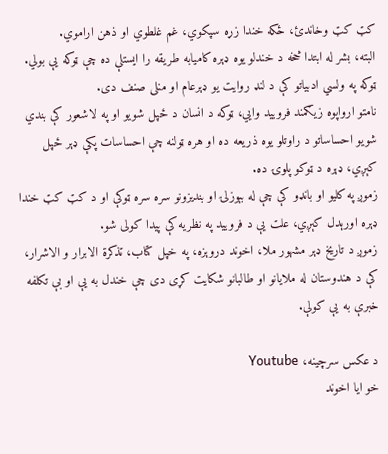کټ کټ وخاندئ، ځکه خندا زړه سپکوي، غم غلطوي او ذهن اراموي.
البته، بشر له ابتدا څخه د خندلو یوه ډېره کامیابه طریقه را ایستلې ده چې ټوکه یې بولي. ټوکه په ولسي ادبیاتو کې د لنډ روایت یو ډېرعام او منلی صنف دی.
نامتو ارواپوه زیګمند فرویید وایي، ټوکه د انسان د ځپل شویو او په لاشعور کې بندي شویو احساساتو د راوتلو یوه ذریعه ده او هره ټولنه چې احساسات پکې ډېر ځپل کېږي، ډېره د ټوکو پلوۍ ده.
زموږ په کلیو او بانډو کې چې له بېوزلۍ او بندیزونو سره سره ټوکې او د کټ کټ خندا ډېره اورېدل کېږي، علت یې د فرویید په نظریه کې پیدا کولی شو.
زموږ د تاریخ ډېر مشهور ملا، اخوند دروېزه، په خپل کتاب، تذکرة الابرار و الاشرار، کې د هندوستان له ملایانو او طالبانو شکایت کړی دی چې خندل به یې او بې تکلفه خبرې به یې کولې.

د عکس سرچینه، Youtube
خو ایا اخوند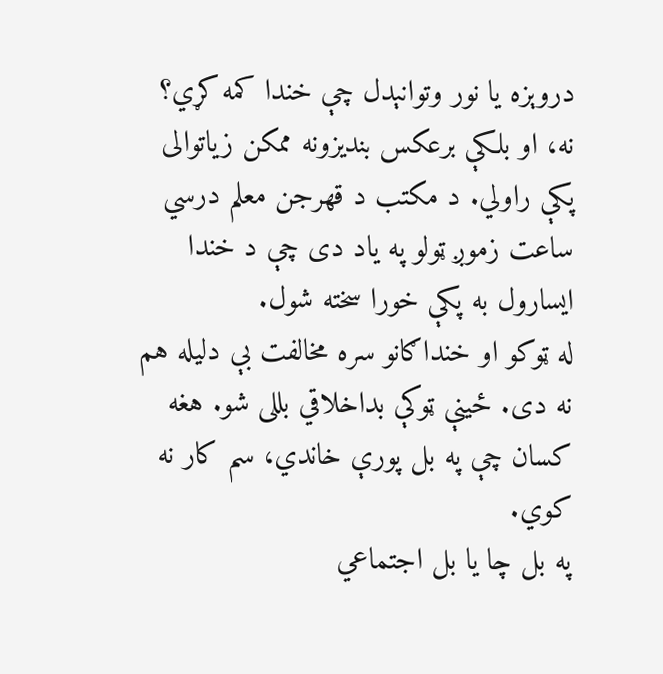دروېزه یا نور وتوانېدل چې خندا کمه کړي؟ نه، او بلکې برعکس بندیزونه ممکن زیاتوالی پکې راولي. د مکتب د قهرجن معلم درسي ساعت زموږ ټولو په یاد دی چې د خندا ایسارول به پکې خورا سخته شول.
له ټوکو او خنداګانو سره مخالفت بې دلیله هم نه دی. ځینې ټوکې بداخلاقي بللی شو. هغه کسان چې په بل پورې خاندي، سم کار نه کوي.
په بل چا یا بل اجتماعي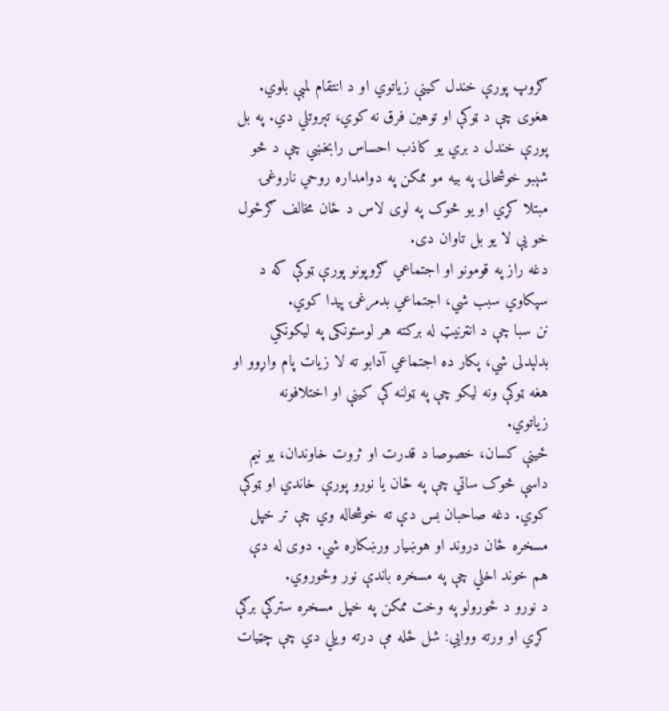ګروپ پورې خندل کینې زیاتوي او د انتقام لمبې بلوي.
هغوی چې د ټوکې او توهین فرق نه کوي، تېروتلي دي. په بل پورې خندل د بري یو کاذب احساس رابخښي چې د څو شېبو خوشحالۍ په بیه مو ممکن په دوامداره روحي ناروغۍ مبتلا کړي او یو څوک په لوی لاس د ځان مخالف ګرځول خو یې لا یو بل تاوان دی.
دغه راز په قومونو او اجتماعي ګروپونو پورې ټوکې که د سپکاوي سبب شي، اجتماعي بدمرغۍ پیدا کوي.
نن سبا چې د انټرنیټ له برکته هر لوستونکی په لیکونکي بدلېدلی شي، پکار ده اجتماعي آدابو ته لا زیات پام واړوو او هغه ټوکې ونه لیکو چې په ټولنه کې کینې او اختلافونه زیاتوي.
ځینې کسان، خصوصا د قدرت او ثروت خاوندان، یو نیم داسې څوک ساتي چې په ځان یا نورو پورې خاندي او ټوکې کوي. دغه صاحبان بس دې ته خوشحاله وي چې تر خپل مسخره ځان دروند او هوښیار ورښکاره شي. دوی له دې هم خوند اخلي چې په مسخره باندې نور وځوروي.
د نورو د ځورولو په وخت ممکن په خپل مسخره سترګې برګې کړي او ورته ووایي: شل ځله مې درته ویلي دي چې چټیات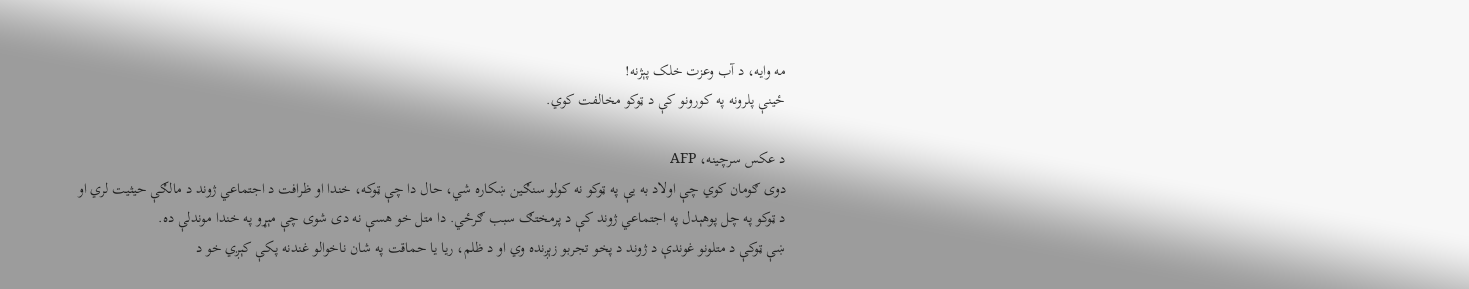مه وایه، د آب وعزت خلک پېژنه!
ځینې پلرونه په کورونو کې د ټوکو مخالفت کوي.

د عکس سرچینه، AFP
دوی ګومان کوي چې اولاد به یې په ټوکو نه کولو سنګین ښکاره شي، حال دا چې ټوکه، خندا او ظرافت د اجتماعي ژوند د مالګې حیثیت لري او د ټوکو په چل پوهېدل په اجتماعي ژوند کې د پرمختګ سبب ګرځي. دا متل خو هسې نه دی شوی چې مېړو په خندا موندلې ده.
ښې ټوکې د متلونو غوندې د ژوند د پخو تجربو زېږنده وي او د ظلم، ریا یا حماقت په شان ناخوالو غندنه پکې کېږي خو د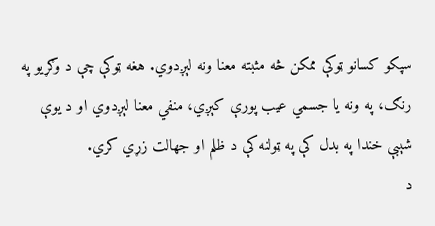سپکو کسانو ټوکې ممکن څه مثبته معنا ونه لېږدوي. هغه ټوکې چې د وګړیو په رنګ، په ونه یا جسمي عیب پورې کېږي، منفي معنا لېږدوي او د یوې شېبې خندا په بدل کې په ټولنه کې د ظلم او جهالت زړي کري.
د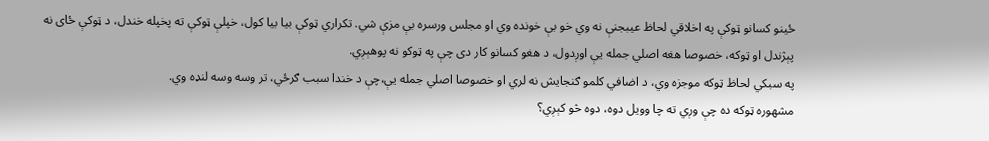ځينو کسانو ټوکې په اخلاقي لحاظ عیبجنې نه وي خو بې خونده وي او مجلس ورسره بې مزې شي. تکراري ټوکې بیا بیا کول، خپلې ټوکې ته پخپله خندل، د ټوکې ځای نه پېژندل او ټوکه، خصوصا هغه اصلي جمله یې اوږدول، د هغو کسانو کار دی چې په ټوکو نه پوهېږي.
په سبکي لحاظ ټوکه موجزه وي، د اضافي کلمو ګنجایش نه لري او خصوصا اصلي جمله یې،چې د خندا سبب ګرځي، تر وسه وسه لنډه وي.
مشهوره ټوکه ده چې وږي ته چا وویل دوه، دوه څو کېږي؟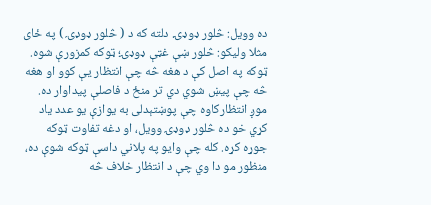ده وویل: څلور ډوډۍ. دلته که د ( څلور ډوډۍ ) په ځای مثلا ولیکو: څلور ښې غټې ډوډۍ؛ ټوکه کمزورې شوه.
ټوکه په اصل کې د هغه څه چې انتظار یې کوو او هغه څه چې پیښ شوي دي تر منځ د فاصلې پیداوار ده. موږ انتظارکاوه چې پوښتېدلی به یوازې یو عدد یاد کړي خو ده څلور ډوډۍ وویل، او دغه تفاوت ټوکه جوړه کړه. کله چې وایو په پلاني داسې ټوکه شوې ده، منظور مو دا وي چې د انتظار خلاف څه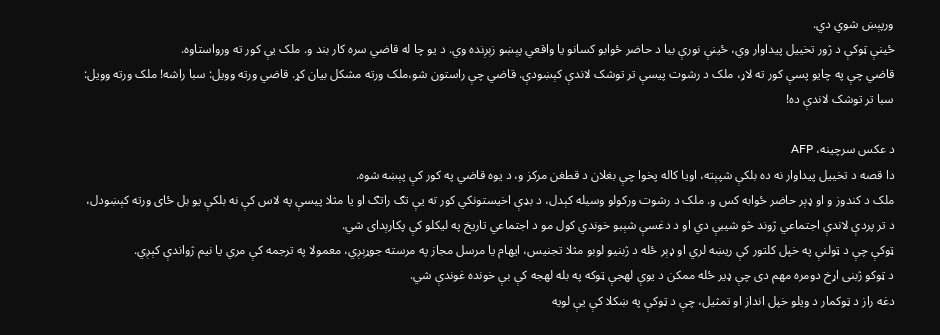ورپېښ شوي دي.
ځينې ټوکې د ژور تخییل پیداوار وي، ځینې نورې بیا د حاضر ځوابو کسانو یا واقعي پېښو زېږنده وي. د یو چا له قاضي سره کار بند و. ملک یې کور ته ورواستاوه.
قاضي چې په چایو پسې کور ته لاړ، ملک د رشوت پیسې تر توشک لاندې کېښودې. قاضي چې راستون شو،ملک ورته مشکل بیان کړ. قاضي ورته وویل: سبا راشه! ملک ورته وویل: سبا تر توشک لاندې ده!

د عکس سرچینه، AFP
دا قصه د تخییل پیداوار نه ده بلکې شپېته، اویا کاله پخوا چې بغلان د قطغن مرکز و، د یوه قاضي په کور کې پېښه شوه.
ملک د کندوز و او ډېر حاضر ځوابه کس و. ملک د رشوت ورکولو وسیله کېدل، د بډې اخیستونکي کور ته یې تګ راتګ او یا مثلا پیسې په لاس کې نه بلکې یو بل ځای ورته کېښودل،
د تر پردې لاندې اجتماعي ژوند څو شیبې دي او د دغسې شېبو خوندي کول مو د اجتماعي تاریخ په لیکلو کې پکارېدای شي.
ټوکې چې د ټولنې په خپل کلتور کې ریښه لري او ډېر ځله د ژبنیو لوبو مثلا تجنیس، ایهام یا مرسل مجاز په مرسته جوړېږي، معمولا په ترجمه کې مري یا نیم ژواندې کېږي.
د ټوکو ژبنی اړخ دومره مهم دی چې ډیر ځله ممکن د یوې لهجې ټوکه په بله لهجه کې بې خونده غوندې شي.
دغه راز د ټوکمار د ویلو خپل انداز او تمثیل، چې د ټوکې په ښکلا کې یې لویه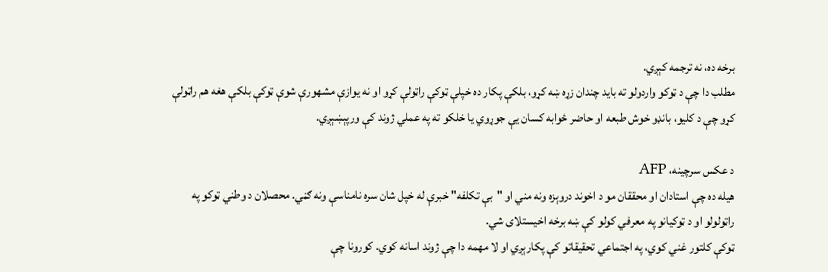برخه ده، نه ترجمه کېږي.
مطلب دا چې د ټوکو واردولو ته باید چندان زړه ښه کړو، بلکې پکار ده خپلې ټوکې راټولې کړو او نه یوازې مشهورې شوې ټوکې بلکې هغه هم راټولې کړو چې د کلیو، بانډو خوش طبعه او حاضر ځوابه کسان یې جوړوي یا خلکو ته په عملي ژوند کې ورپېښېږي.

د عکس سرچینه، AFP
هیله ده چې استادان او محققان مو د اخوند دروېزه ونه مني او "بې تکلفه" خبرې له خپل شان سره نامناسې ونه ګڼي. محصلان د وطني ټوکو په راټولولو او د ټوکیانو په معرفي کولو کې ښه برخه اخیستلای شي.
ټوکې کلتور غني کوي، په اجتماعي تحقیقاتو کې پکارېږي او لا مهمه دا چې ژوند اسانه کوي. کورونا چې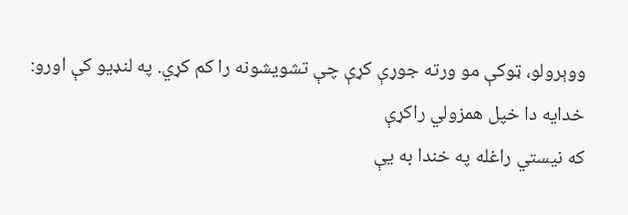ووېرولو، ټوکې مو ورته جوړې کړې چې تشویشونه را کم کړي. په لنډیو کې اورو:
خدایه دا خپل همزولي راکړې
که نیستي راغله په خندا به یې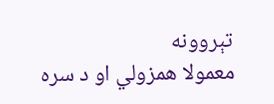تېروونه
معمولا همزولي او د سره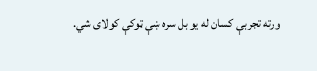ورته تجربې کسان له یو بل سره ښې ټوکې کولای شي.